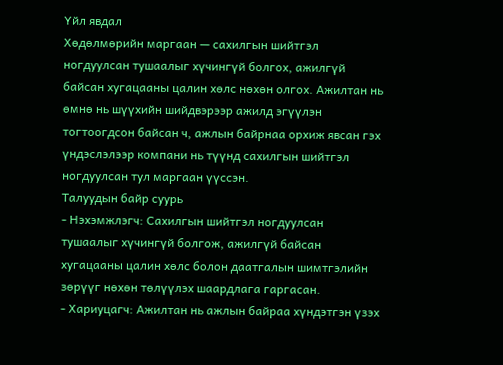Үйл явдал
Хөдөлмөрийн маргаан — сахилгын шийтгэл ногдуулсан тушаалыг хүчингүй болгох, ажилгүй байсан хугацааны цалин хөлс нөхөн олгох. Ажилтан нь өмнө нь шүүхийн шийдвэрээр ажилд эгүүлэн тогтоогдсон байсан ч, ажлын байрнаа орхиж явсан гэх үндэслэлээр компани нь түүнд сахилгын шийтгэл ногдуулсан тул маргаан үүссэн.
Талуудын байр суурь
- Нэхэмжлэгч: Сахилгын шийтгэл ногдуулсан тушаалыг хүчингүй болгож, ажилгүй байсан хугацааны цалин хөлс болон даатгалын шимтгэлийн зөрүүг нөхөн төлүүлэх шаардлага гаргасан.
- Хариуцагч: Ажилтан нь ажлын байраа хүндэтгэн үзэх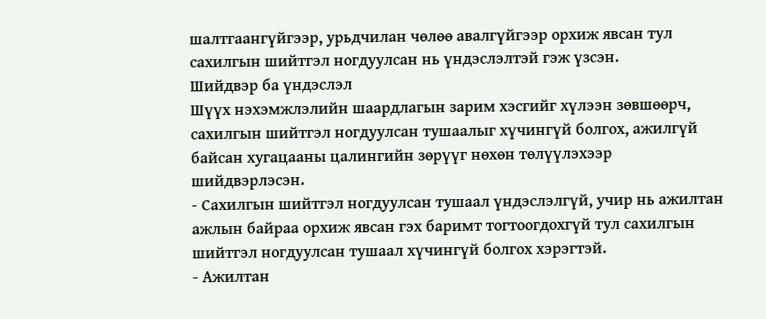шалтгаангүйгээр, урьдчилан чөлөө авалгүйгээр орхиж явсан тул сахилгын шийтгэл ногдуулсан нь үндэслэлтэй гэж үзсэн.
Шийдвэр ба үндэслэл
Шүүх нэхэмжлэлийн шаардлагын зарим хэсгийг хүлээн зөвшөөрч, сахилгын шийтгэл ногдуулсан тушаалыг хүчингүй болгох, ажилгүй байсан хугацааны цалингийн зөрүүг нөхөн төлүүлэхээр шийдвэрлэсэн.
- Сахилгын шийтгэл ногдуулсан тушаал үндэслэлгүй, учир нь ажилтан ажлын байраа орхиж явсан гэх баримт тогтоогдохгүй тул сахилгын шийтгэл ногдуулсан тушаал хүчингүй болгох хэрэгтэй.
- Ажилтан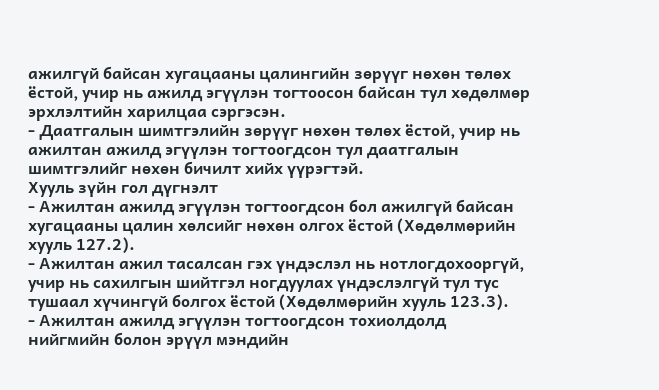ажилгүй байсан хугацааны цалингийн зөрүүг нөхөн төлөх ёстой, учир нь ажилд эгүүлэн тогтоосон байсан тул хөдөлмөр эрхлэлтийн харилцаа сэргэсэн.
- Даатгалын шимтгэлийн зөрүүг нөхөн төлөх ёстой, учир нь ажилтан ажилд эгүүлэн тогтоогдсон тул даатгалын шимтгэлийг нөхөн бичилт хийх үүрэгтэй.
Хууль зүйн гол дүгнэлт
- Ажилтан ажилд эгүүлэн тогтоогдсон бол ажилгүй байсан хугацааны цалин хөлсийг нөхөн олгох ёстой (Хөдөлмөрийн хууль 127.2).
- Ажилтан ажил тасалсан гэх үндэслэл нь нотлогдохооргүй, учир нь сахилгын шийтгэл ногдуулах үндэслэлгүй тул тус тушаал хүчингүй болгох ёстой (Хөдөлмөрийн хууль 123.3).
- Ажилтан ажилд эгүүлэн тогтоогдсон тохиолдолд нийгмийн болон эрүүл мэндийн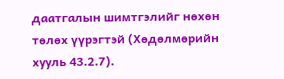даатгалын шимтгэлийг нөхөн төлөх үүрэгтэй (Хөдөлмөрийн хууль 43.2.7).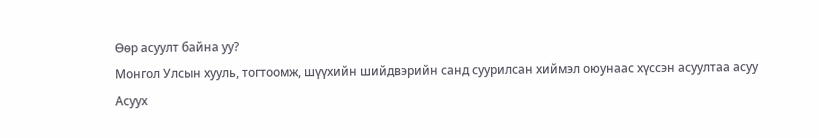Өөр асуулт байна уу?
Монгол Улсын хууль, тогтоомж, шүүхийн шийдвэрийн санд суурилсан хиймэл оюунаас хүссэн асуултаа асуу
Асуух